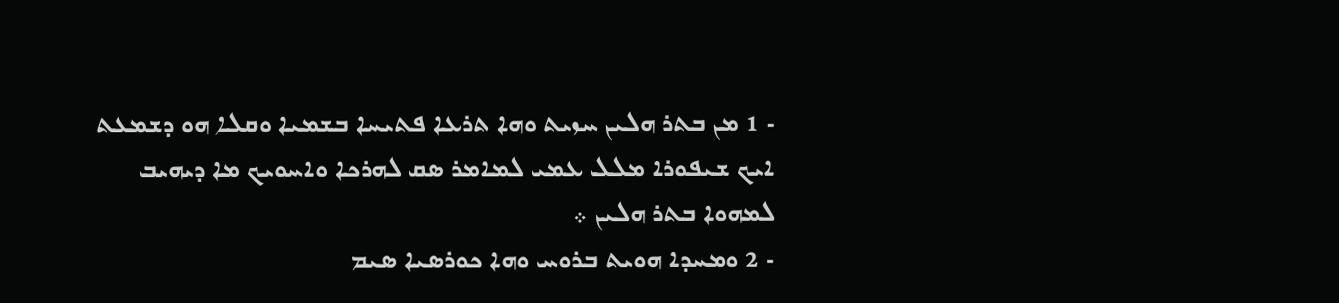- 1 ܡܢ ܒܬܪ ܗܠܝܢ ܚܙܝܬ ܘܗܐ ܬܪܥܐ ܦܬܝܚܐ ܒܫܡܝܐ ܘܩܠܐ ܗܘ ܕܫܡܥܬ ܐܝܟ ܫܝܦܘܪܐ ܡܠܠ ܥܡܝ ܠܡܐܡܪ ܤܩ ܠܗܪܟܐ ܘܐܚܘܝܟ ܡܐ ܕܝܗܝܒ ܠܡܗܘܐ ܒܬܪ ܗܠܝܢ ܀
- 2 ܘܡܚܕܐ ܗܘܝܬ ܒܪܘܚ ܘܗܐ ܟܘܪܤܝܐ ܤܝܡ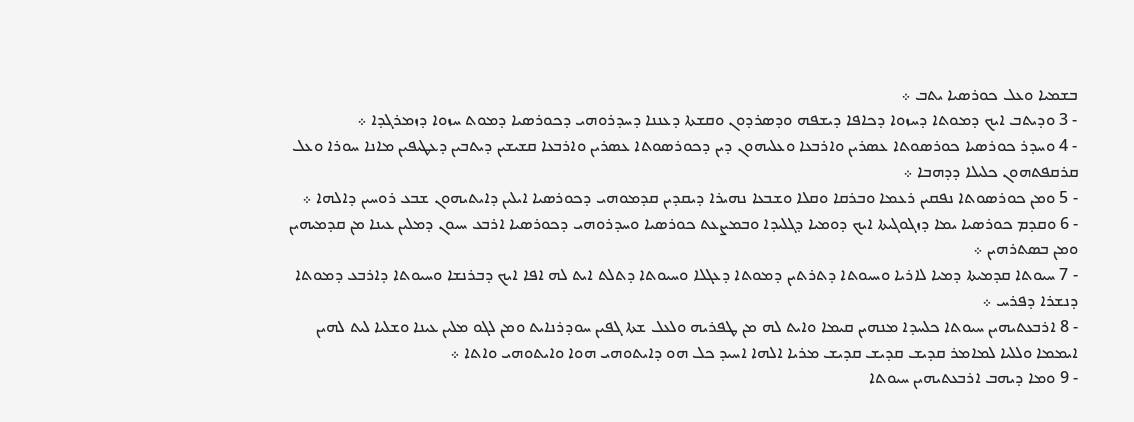ܒܫܡܝܐ ܘܥܠ ܟܘܪܤܝܐ ܝܬܒ ܀
- 3 ܘܕܝܬܒ ܐܝܟ ܕܡܘܬܐ ܕܚܙܘܐ ܕܟܐܦܐ ܕܝܫܦܗ ܘܕܤܪܕܘܢ ܘܩܫܬܐ ܕܥܢܢܐ ܕܚܕܪܘܗܝ ܕܟܘܪܤܝܐ ܕܡܘܬ ܚܙܘܐ ܕܙܡܪܓܕܐ ܀
- 4 ܘܚܕܪ ܟܘܪܤܝܐ ܟܘܪܤܘܬܐ ܥܤܪܝܢ ܘܐܪܒܥܐ ܘܥܠܝܗܘܢ ܕܝܢ ܕܟܘܪܤܘܬܐ ܥܤܪܝܢ ܘܐܪܒܥܐ ܩܫܝܫܝܢ ܕܝܬܒܝܢ ܕܥܛܝܦܝܢ ܡܐܢܐ ܚܘܪܐ ܘܥܠ ܩܪܩܦܬܗܘܢ ܟܠܝܠܐ ܕܕܗܒܐ ܀
- 5 ܘܡܢ ܟܘܪܤܘܬܐ ܢܦܩܝܢ ܪܥܡܐ ܘܒܪܩܐ ܘܩܠܐ ܘܫܒܥܐ ܢܗܝܪܐ ܕܝܩܕܝܢ ܩܕܡܘܗܝ ܕܟܘܪܤܝܐ ܐܝܠܝܢ ܕܐܝܬܝܗܘܢ ܫܒܥ ܪܘܚܝܢ ܕܐܠܗܐ ܀
- 6 ܘܩܕܡ ܟܘܪܤܝܐ ܝܡܐ ܕܙܓܘܓܝܬܐ ܐܝܟ ܕܘܡܝܐ ܕܓܠܝܕܐ ܘܒܡܨܥܬ ܟܘܪܤܝܐ ܘܚܕܪܘܗܝ ܕܟܘܪܤܝܐ ܐܪܒܥ ܚܝܘܢ ܕܡܠܝܢ ܥܝܢܐ ܡܢ ܩܕܡܝܗܝܢ ܘܡܢ ܒܤܬܪܗܝܢ ܀
- 7 ܚܝܘܬܐ ܩܕܡܝܬܐ ܕܡܝܐ ܠܐܪܝܐ ܘܚܝܘܬܐ ܕܬܪܬܝܢ ܕܡܘܬܐ ܕܥܓܠܐ ܘܚܝܘܬܐ ܕܬܠܬ ܐܝܬ ܠܗ ܐܦܐ ܐܝܟ ܕܒܪܢܫܐ ܘܚܝܘܬܐ ܕܐܪܒܥ ܕܡܘܬܐ ܕܢܫܪܐ ܕܦܪܚ ܀
- 8 ܐܪܒܥܬܝܗܝܢ ܚܝܘܬܐ ܟܠܚܕܐ ܡܢܗܝܢ ܩܝܡܐ ܘܐܝܬ ܠܗ ܡܢ ܛܦܪܝܗ ܘܠܥܠ ܫܬܐ ܓܦܝܢ ܚܘܕܪܢܐܝܬ ܘܡܢ ܠܓܘ ܡܠܝܢ ܥܝܢܐ ܘܫܠܝܐ ܠܝܬ ܠܗܝܢ ܐܝܡܡܐ ܘܠܠܝܐ ܠܡܐܡܪ ܩܕܝܫ ܩܕܝܫ ܩܕܝܫ ܡܪܝܐ ܐܠܗܐ ܐܚܝܕ ܟܠ ܗܘ ܕܐܝܬܘܗܝ ܗܘܐ ܘܐܝܬܘܗܝ ܘܐܬܐ ܀
- 9 ܘܡܐ ܕܝܗܒ ܐܪܒܥܬܝܗܝܢ ܚܝܘܬܐ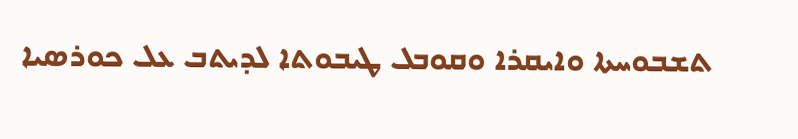ܬܫܒܘܚܬܐ ܘܐܝܩܪܐ ܘܩܘܒܠ ܛܝܒܘܬܐ ܠܕܝܬܒ ܥܠ ܟܘܪܤܝܐ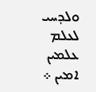ܘܠܕܚܝ ܠܥܠܡ ܥܠܡܝܢ ܐܡܝܢ ܀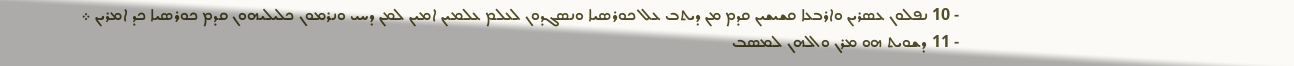- 10 ܢܦܠܘܢ ܥܤܪܝܢ ܘܐܪܒܥܐ ܩܫܝܫܝܢ ܩܕܡ ܡܢ ܕܝܬܒ ܥܠ ܟܘܪܤܝܐ ܘܢܤܓܕܘܢ ܠܥܠܡ ܥܠܡܝܢ ܐܡܝܢ ܠܡܢ ܕܚܝ ܘܢܪܡܘܢ ܟܠܝܠܝܗܘܢ ܩܕܡ ܟܘܪܤܝܐ ܟܕ ܐܡܪܝܢ ܀
- 11 ܕܫܘܝܬ ܗܘ ܡܪܢ ܘܐܠܗܢ ܠܡܤܒ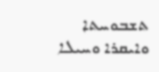ܬܫܒܘܚܬܐ ܘܐܝܩܪܐ ܘܚܝܠܐ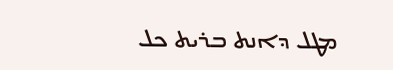ܡܛܠ ܕܐܢܬ ܒܪܝܬ ܟܠ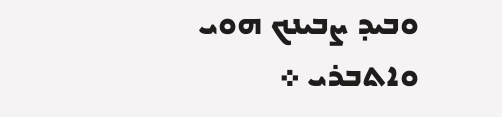ܘܒܝܕ ܨܒܝܢܟ ܗܘܝ ܘܐܬܒܪܝ ܀